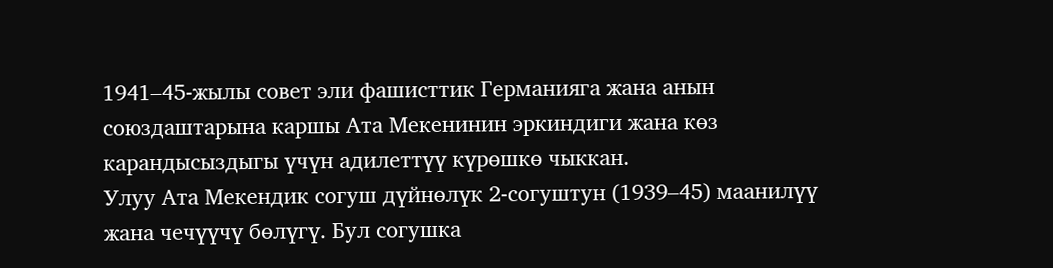1941–45-жылы совет эли фашисттик Германияга жана анын союздаштарына каршы Ата Мекенинин эркиндиги жана көз карандысыздыгы үчүн адилеттүү күрөшкө чыккан.
Улуу Ата Мекендик согуш дүйнөлүк 2-согуштун (1939–45) маанилүү жана чечүүчү бөлүгү. Бул согушка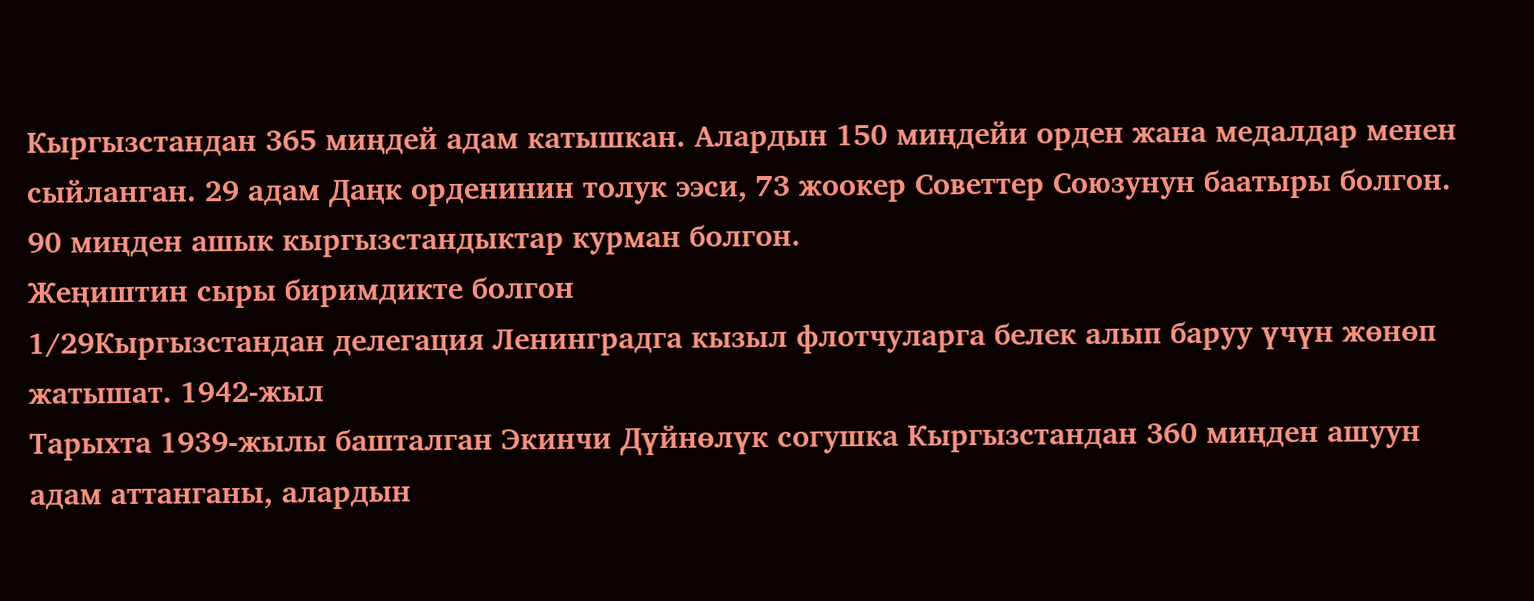Кыргызстандан 365 миңдей адам катышкан. Алардын 150 миңдейи орден жана медалдар менен сыйланган. 29 адам Даңк орденинин толук ээси, 73 жоокер Советтер Союзунун баатыры болгон. 90 миңден ашык кыргызстандыктар курман болгон.
Жеңиштин сыры биримдикте болгон
1/29Кыргызстандан делегация Ленинградга кызыл флотчуларга белек алып баруу үчүн жөнөп жатышат. 1942-жыл
Тарыхта 1939-жылы башталган Экинчи Дүйнөлүк согушка Кыргызстандан 360 миңден ашуун адам аттанганы, алардын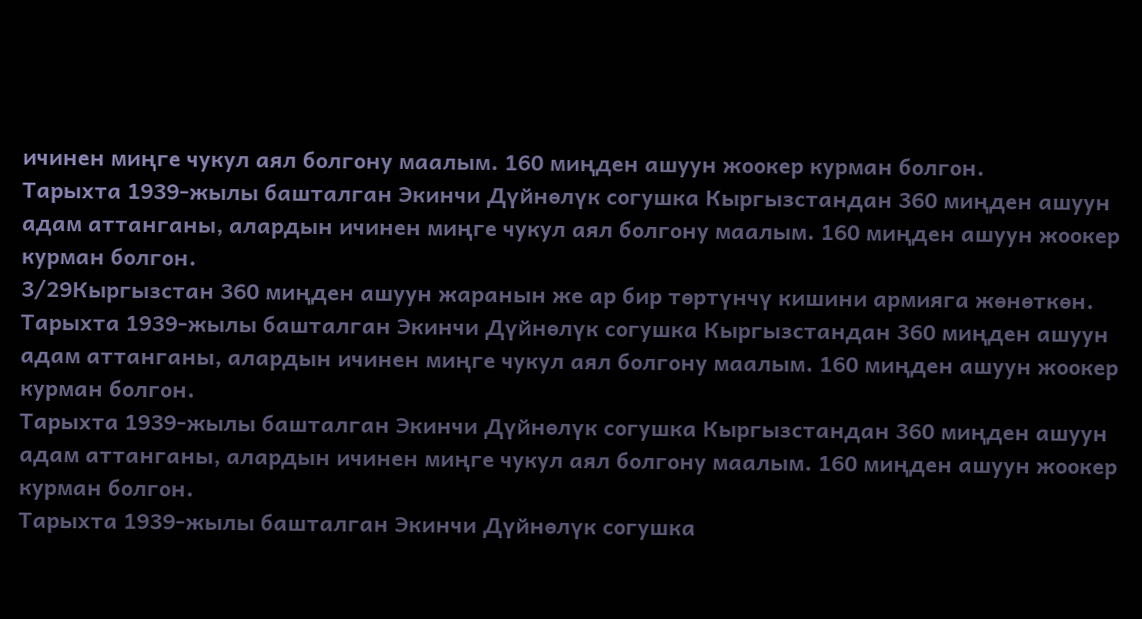ичинен миңге чукул аял болгону маалым. 160 миңден ашуун жоокер курман болгон.
Тарыхта 1939-жылы башталган Экинчи Дүйнөлүк согушка Кыргызстандан 360 миңден ашуун адам аттанганы, алардын ичинен миңге чукул аял болгону маалым. 160 миңден ашуун жоокер курман болгон.
3/29Кыргызстан 360 миңден ашуун жаранын же ар бир төртүнчү кишини армияга жөнөткөн.
Тарыхта 1939-жылы башталган Экинчи Дүйнөлүк согушка Кыргызстандан 360 миңден ашуун адам аттанганы, алардын ичинен миңге чукул аял болгону маалым. 160 миңден ашуун жоокер курман болгон.
Тарыхта 1939-жылы башталган Экинчи Дүйнөлүк согушка Кыргызстандан 360 миңден ашуун адам аттанганы, алардын ичинен миңге чукул аял болгону маалым. 160 миңден ашуун жоокер курман болгон.
Тарыхта 1939-жылы башталган Экинчи Дүйнөлүк согушка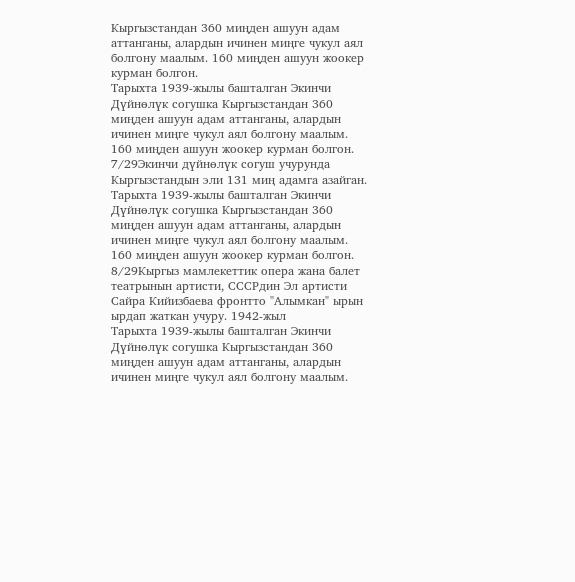Кыргызстандан 360 миңден ашуун адам аттанганы, алардын ичинен миңге чукул аял болгону маалым. 160 миңден ашуун жоокер курман болгон.
Тарыхта 1939-жылы башталган Экинчи Дүйнөлүк согушка Кыргызстандан 360 миңден ашуун адам аттанганы, алардын ичинен миңге чукул аял болгону маалым. 160 миңден ашуун жоокер курман болгон.
7/29Экинчи дүйнөлүк согуш учурунда Кыргызстандын эли 131 миң адамга азайган.
Тарыхта 1939-жылы башталган Экинчи Дүйнөлүк согушка Кыргызстандан 360 миңден ашуун адам аттанганы, алардын ичинен миңге чукул аял болгону маалым. 160 миңден ашуун жоокер курман болгон.
8/29Кыргыз мамлекеттик опера жана балет театрынын артисти, СССРдин Эл артисти Сайра Кийизбаева фронтто "Алымкан" ырын ырдап жаткан учуру. 1942-жыл
Тарыхта 1939-жылы башталган Экинчи Дүйнөлүк согушка Кыргызстандан 360 миңден ашуун адам аттанганы, алардын ичинен миңге чукул аял болгону маалым.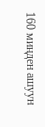160 миңден ашуун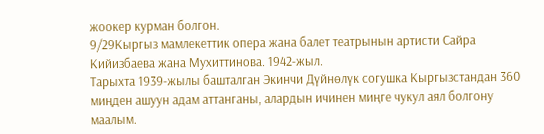жоокер курман болгон.
9/29Кыргыз мамлекеттик опера жана балет театрынын артисти Сайра Кийизбаева жана Мухиттинова. 1942-жыл.
Тарыхта 1939-жылы башталган Экинчи Дүйнөлүк согушка Кыргызстандан 360 миңден ашуун адам аттанганы, алардын ичинен миңге чукул аял болгону маалым.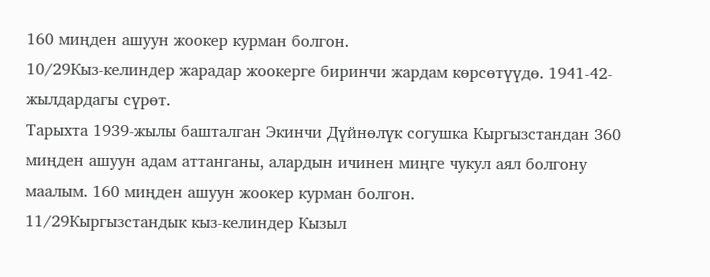160 миңден ашуун жоокер курман болгон.
10/29Кыз-келиндер жарадар жоокерге биринчи жардам көрсөтүүдө. 1941-42-жылдардагы сүрөт.
Тарыхта 1939-жылы башталган Экинчи Дүйнөлүк согушка Кыргызстандан 360 миңден ашуун адам аттанганы, алардын ичинен миңге чукул аял болгону маалым. 160 миңден ашуун жоокер курман болгон.
11/29Кыргызстандык кыз-келиндер Кызыл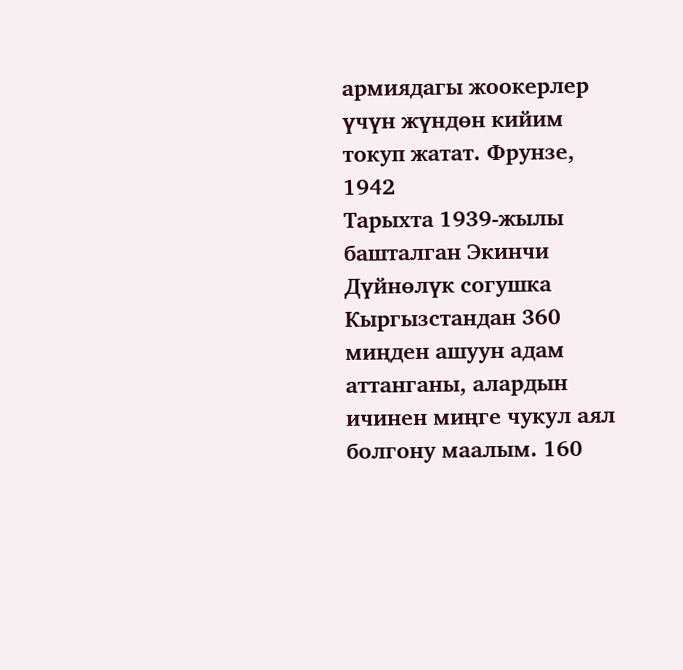армиядагы жоокерлер үчүн жүндөн кийим токуп жатат. Фрунзе, 1942
Тарыхта 1939-жылы башталган Экинчи Дүйнөлүк согушка Кыргызстандан 360 миңден ашуун адам аттанганы, алардын ичинен миңге чукул аял болгону маалым. 160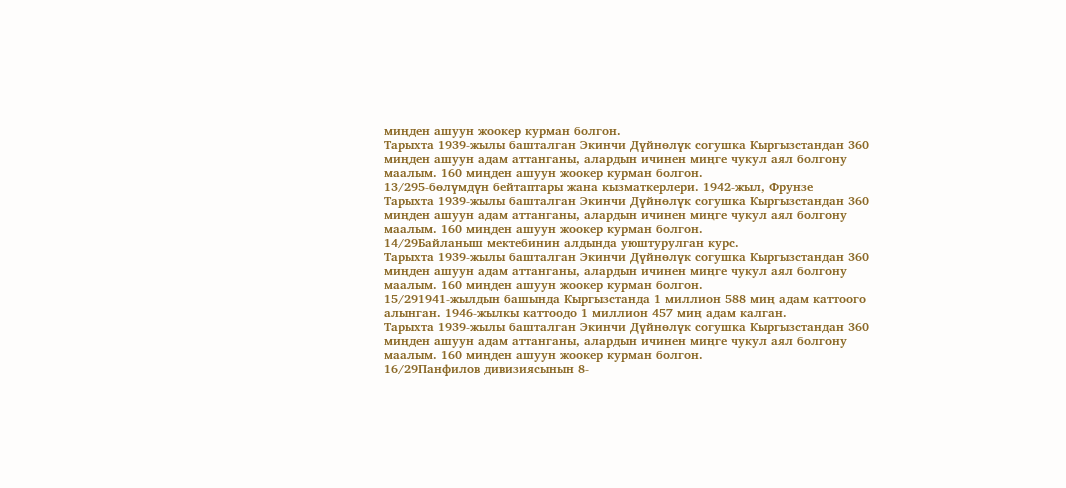миңден ашуун жоокер курман болгон.
Тарыхта 1939-жылы башталган Экинчи Дүйнөлүк согушка Кыргызстандан 360 миңден ашуун адам аттанганы, алардын ичинен миңге чукул аял болгону маалым. 160 миңден ашуун жоокер курман болгон.
13/295-бөлүмдүн бейтаптары жана кызматкерлери. 1942-жыл, Фрунзе
Тарыхта 1939-жылы башталган Экинчи Дүйнөлүк согушка Кыргызстандан 360 миңден ашуун адам аттанганы, алардын ичинен миңге чукул аял болгону маалым. 160 миңден ашуун жоокер курман болгон.
14/29Байланыш мектебинин алдында уюштурулган курс.
Тарыхта 1939-жылы башталган Экинчи Дүйнөлүк согушка Кыргызстандан 360 миңден ашуун адам аттанганы, алардын ичинен миңге чукул аял болгону маалым. 160 миңден ашуун жоокер курман болгон.
15/291941-жылдын башында Кыргызстанда 1 миллион 588 миң адам каттоого алынган. 1946-жылкы каттоодо 1 миллион 457 миң адам калган.
Тарыхта 1939-жылы башталган Экинчи Дүйнөлүк согушка Кыргызстандан 360 миңден ашуун адам аттанганы, алардын ичинен миңге чукул аял болгону маалым. 160 миңден ашуун жоокер курман болгон.
16/29Панфилов дивизиясынын 8-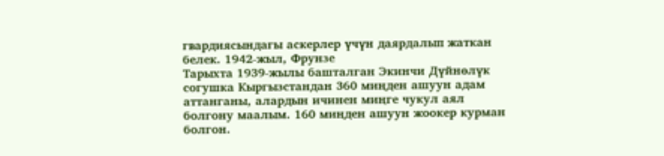гвардиясындагы аскерлер үчүн даярдалып жаткан белек. 1942-жыл, Фрунзе
Тарыхта 1939-жылы башталган Экинчи Дүйнөлүк согушка Кыргызстандан 360 миңден ашуун адам аттанганы, алардын ичинен миңге чукул аял болгону маалым. 160 миңден ашуун жоокер курман болгон.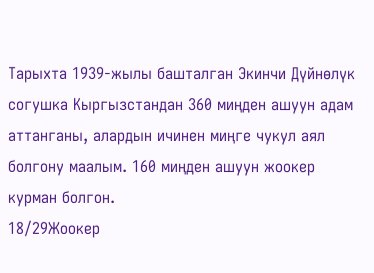Тарыхта 1939-жылы башталган Экинчи Дүйнөлүк согушка Кыргызстандан 360 миңден ашуун адам аттанганы, алардын ичинен миңге чукул аял болгону маалым. 160 миңден ашуун жоокер курман болгон.
18/29Жоокер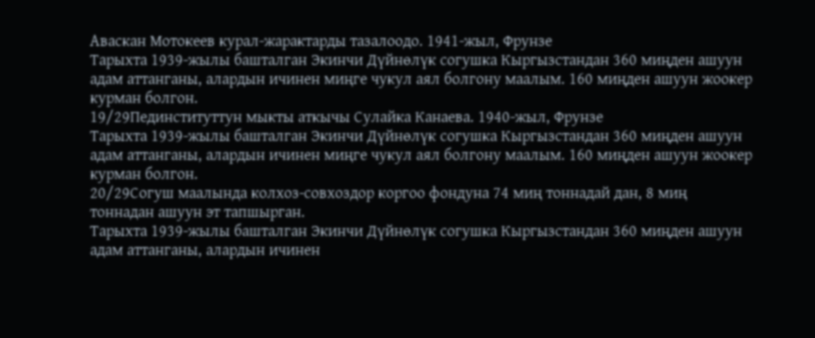Аваскан Мотокеев курал-жарактарды тазалоодо. 1941-жыл, Фрунзе
Тарыхта 1939-жылы башталган Экинчи Дүйнөлүк согушка Кыргызстандан 360 миңден ашуун адам аттанганы, алардын ичинен миңге чукул аял болгону маалым. 160 миңден ашуун жоокер курман болгон.
19/29Пединституттун мыкты аткычы Сулайка Канаева. 1940-жыл, Фрунзе
Тарыхта 1939-жылы башталган Экинчи Дүйнөлүк согушка Кыргызстандан 360 миңден ашуун адам аттанганы, алардын ичинен миңге чукул аял болгону маалым. 160 миңден ашуун жоокер курман болгон.
20/29Согуш маалында колхоз-совхоздор коргоо фондуна 74 миң тоннадай дан, 8 миң тоннадан ашуун эт тапшырган.
Тарыхта 1939-жылы башталган Экинчи Дүйнөлүк согушка Кыргызстандан 360 миңден ашуун адам аттанганы, алардын ичинен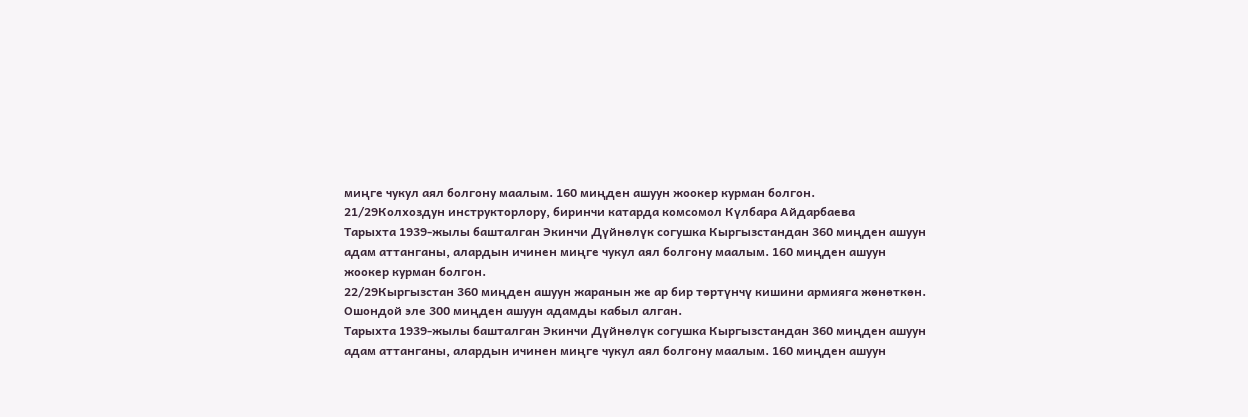миңге чукул аял болгону маалым. 160 миңден ашуун жоокер курман болгон.
21/29Колхоздун инструкторлору, биринчи катарда комсомол Күлбара Айдарбаева
Тарыхта 1939-жылы башталган Экинчи Дүйнөлүк согушка Кыргызстандан 360 миңден ашуун адам аттанганы, алардын ичинен миңге чукул аял болгону маалым. 160 миңден ашуун жоокер курман болгон.
22/29Кыргызстан 360 миңден ашуун жаранын же ар бир төртүнчү кишини армияга жөнөткөн. Ошондой эле 300 миңден ашуун адамды кабыл алган.
Тарыхта 1939-жылы башталган Экинчи Дүйнөлүк согушка Кыргызстандан 360 миңден ашуун адам аттанганы, алардын ичинен миңге чукул аял болгону маалым. 160 миңден ашуун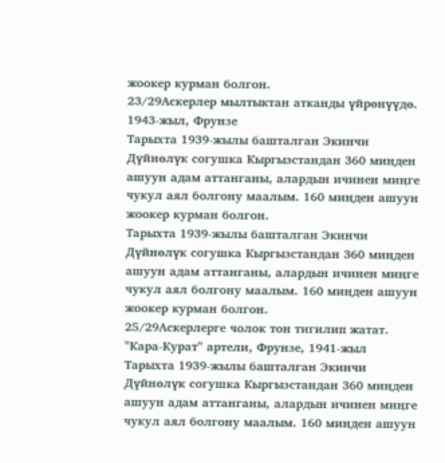жоокер курман болгон.
23/29Аскерлер мылтыктан атканды үйрөнүүдө. 1943-жыл, Фрунзе
Тарыхта 1939-жылы башталган Экинчи Дүйнөлүк согушка Кыргызстандан 360 миңден ашуун адам аттанганы, алардын ичинен миңге чукул аял болгону маалым. 160 миңден ашуун жоокер курман болгон.
Тарыхта 1939-жылы башталган Экинчи Дүйнөлүк согушка Кыргызстандан 360 миңден ашуун адам аттанганы, алардын ичинен миңге чукул аял болгону маалым. 160 миңден ашуун жоокер курман болгон.
25/29Аскерлерге чолок тон тигилип жатат. "Кара-Курат" артели, Фрунзе, 1941-жыл
Тарыхта 1939-жылы башталган Экинчи Дүйнөлүк согушка Кыргызстандан 360 миңден ашуун адам аттанганы, алардын ичинен миңге чукул аял болгону маалым. 160 миңден ашуун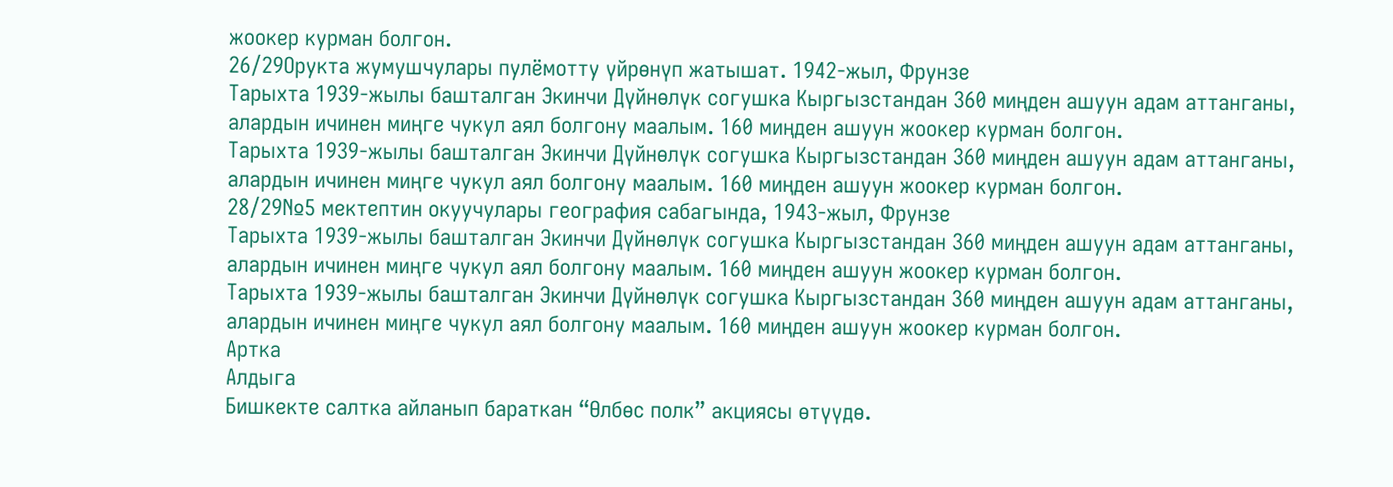жоокер курман болгон.
26/29Орукта жумушчулары пулёмотту үйрөнүп жатышат. 1942-жыл, Фрунзе
Тарыхта 1939-жылы башталган Экинчи Дүйнөлүк согушка Кыргызстандан 360 миңден ашуун адам аттанганы, алардын ичинен миңге чукул аял болгону маалым. 160 миңден ашуун жоокер курман болгон.
Тарыхта 1939-жылы башталган Экинчи Дүйнөлүк согушка Кыргызстандан 360 миңден ашуун адам аттанганы, алардын ичинен миңге чукул аял болгону маалым. 160 миңден ашуун жоокер курман болгон.
28/29№5 мектептин окуучулары география сабагында, 1943-жыл, Фрунзе
Тарыхта 1939-жылы башталган Экинчи Дүйнөлүк согушка Кыргызстандан 360 миңден ашуун адам аттанганы, алардын ичинен миңге чукул аял болгону маалым. 160 миңден ашуун жоокер курман болгон.
Тарыхта 1939-жылы башталган Экинчи Дүйнөлүк согушка Кыргызстандан 360 миңден ашуун адам аттанганы, алардын ичинен миңге чукул аял болгону маалым. 160 миңден ашуун жоокер курман болгон.
Артка
Алдыга
Бишкекте салтка айланып бараткан “Өлбөс полк” акциясы өтүүдө.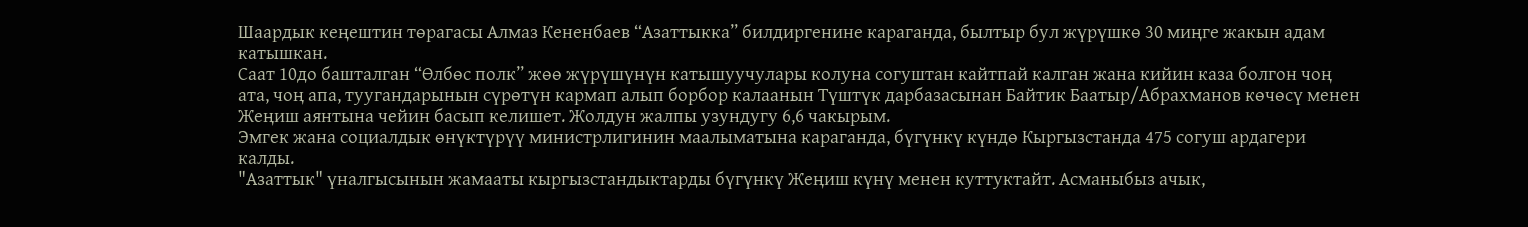Шаардык кеңештин төрагасы Алмаз Кененбаев “Азаттыкка” билдиргенине караганда, былтыр бул жүрүшкө 30 миңге жакын адам катышкан.
Саат 10до башталган “Өлбөс полк” жөө жүрүшүнүн катышуучулары колуна согуштан кайтпай калган жана кийин каза болгон чоң ата, чоң апа, туугандарынын сүрөтүн кармап алып борбор калаанын Түштүк дарбазасынан Байтик Баатыр/Абрахманов көчөсү менен Жеңиш аянтына чейин басып келишет. Жолдун жалпы узундугу 6,6 чакырым.
Эмгек жана социалдык өнүктүрүү министрлигинин маалыматына караганда, бүгүнкү күндө Кыргызстанда 475 согуш ардагери калды.
"Азаттык" үналгысынын жамааты кыргызстандыктарды бүгүнкү Жеңиш күнү менен куттуктайт. Асманыбыз ачык,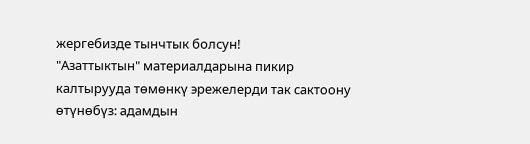жергебизде тынчтык болсун!
"Азаттыктын" материалдарына пикир калтырууда төмөнкү эрежелерди так сактоону өтүнөбүз: адамдын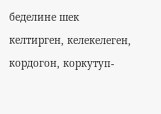беделине шек келтирген, келекелеген, кордогон, коркутуп-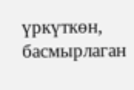үркүткөн, басмырлаган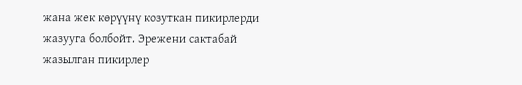жана жек көрүүнү козуткан пикирлерди жазууга болбойт. Эрежени сактабай жазылган пикирлер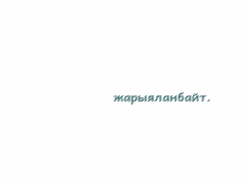жарыяланбайт.